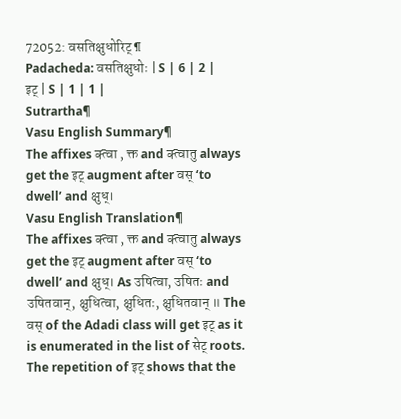72052: वसतिक्षुधोरिट्¶
Padacheda: वसतिक्षुधोः | S | 6 | 2 |
इट् | S | 1 | 1 |
Sutrartha¶
Vasu English Summary¶
The affixes क्त्वा , क्त and क्त्वातु always get the इट् augment after वस् ‘to dwell’ and क्षुध्।
Vasu English Translation¶
The affixes क्त्वा , क्त and क्त्वातु always get the इट् augment after वस् ‘to dwell’ and क्षुध्। As उषित्वा, उषितः and उषितवान्, क्षुधित्वा, क्षुधितः, क्षुधितवान् ॥ The वस् of the Adadi class will get इट् as it is enumerated in the list of सेट् roots. The repetition of इट् shows that the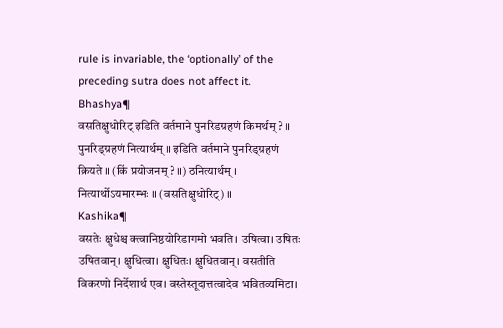rule is invariable, the ‘optionally’ of the preceding sutra does not affect it.
Bhashya¶
वसतिक्षुधोरिट् इडिति वर्तमाने पुनरिडग्रहणं किमर्थम् ? ॥ पुनरिड्ग्रहणं नित्यार्थम् ॥ इडिति वर्तमाने पुनरिड्ग्रहणं क्रियते ॥ (किं प्रयोजनम् ? ॥) ठनित्यार्थम् । नित्यार्थोऽयमारम्भः ॥ (वसतिक्षुधोरिट्) ॥
Kashika¶
वसतेः क्षुधेश्च क्त्वानिष्ठयोरिडागमो भवति। उषित्वा। उषितः उषितवान्। क्षुधित्वा। क्षुधितः। क्षुधितवान्। वसतीति विकरणो निर्देशार्थ एव। वस्तेस्तूदात्तत्वादेव भवितव्यमिटा।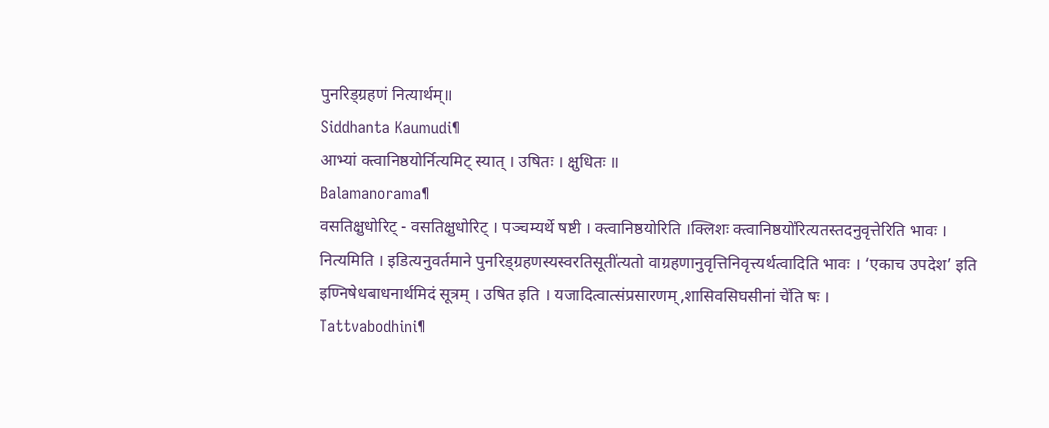पुनरिड्ग्रहणं नित्यार्थम्॥
Siddhanta Kaumudi¶
आभ्यां क्त्वानिष्ठयोर्नित्यमिट् स्यात् । उषितः । क्षुधितः ॥
Balamanorama¶
वसतिक्षुधोरिट् - वसतिक्षुधोरिट् । पञ्चम्यर्थे षष्टी । क्त्वानिष्ठयोरिति ।क्लिशः क्त्वानिष्ठयो॑रित्यतस्तदनुवृत्तेरिति भावः । नित्यमिति । इडित्यनुवर्तमाने पुनरिड्ग्रहणस्यस्वरतिसूती॑त्यतो वाग्रहणानुवृत्तिनिवृत्त्यर्थत्वादिति भावः । ‘एकाच उपदेश’ इति इण्निषेधबाधनार्थमिदं सूत्रम् । उषित इति । यजादित्वात्संप्रसारणम्,शासिवसिघसीनां चे॑ति षः ।
Tattvabodhini¶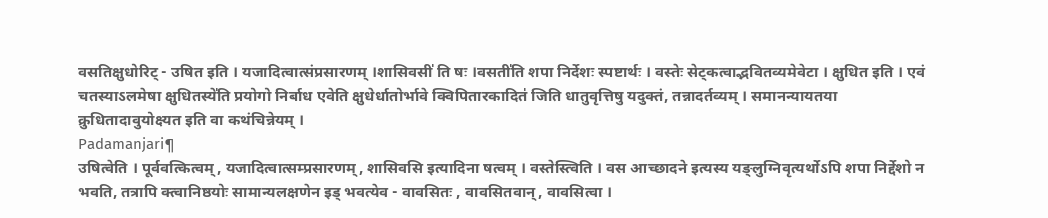वसतिक्षुधोरिट् - उषित इति । यजादित्वात्संप्रसारणम् ।शासिवसी॑ ति षः ।वसती॑ति शपा निर्देशः स्पष्टार्थः । वस्तेः सेट्कत्वाद्भवितव्यमेवेटा । क्षुधित इति । एवं चतस्याऽलमेषा क्षुधितस्ये॑ति प्रयोगो निर्बाध एवेति क्षुधेर्धातोर्भावे क्विपितारकादित॑ जिति धातुवृत्तिषु यदुक्तं, तन्नादर्तव्यम् । समानन्यायतया क्रुधितादावुयोक्ष्यत इति वा कथंचिन्नेयम् ।
Padamanjari¶
उषित्वेति । पूर्ववत्कित्वम्, यजादित्वात्सम्प्रसारणम्, शासिवसि इत्यादिना षत्वम् । वस्तेस्त्विति । वस आच्छादने इत्यस्य यङ्लुग्निवृत्यर्थोऽपि शपा निर्द्देशो न भवति, तत्रापि क्त्वानिष्ठयोः सामान्यलक्षणेन इड् भवत्येव - वावसितः , वावसितवान्, वावसित्वा ।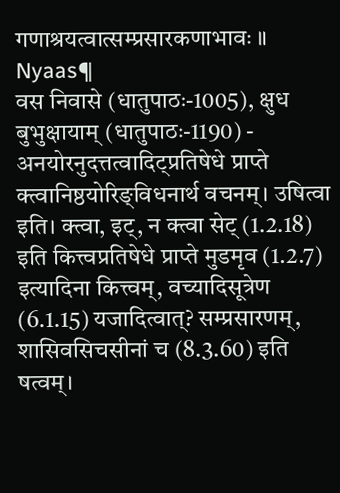गणाश्रयत्वात्सम्प्रसारकणाभावः ॥
Nyaas¶
वस निवासे (धातुपाठः-1005), क्षुध बुभुक्षायाम् (धातुपाठः-1190) - अनयोरनुदत्तत्वादिट्प्रतिषेधे प्राप्ते क्त्वानिष्ठयोरिङ्विधनार्थ वचनम्। उषित्वा इति। क्त्वा, इट्, न क्त्वा सेट् (1.2.18) इति कित्त्वप्रतिषेधे प्राप्ते मुडमृव (1.2.7) इत्यादिना कित्त्वम्, वच्यादिसूत्रेण (6.1.15) यजादित्वात्? सम्प्रसारणम्, शासिवसिचसीनां च (8.3.60) इति षत्वम्।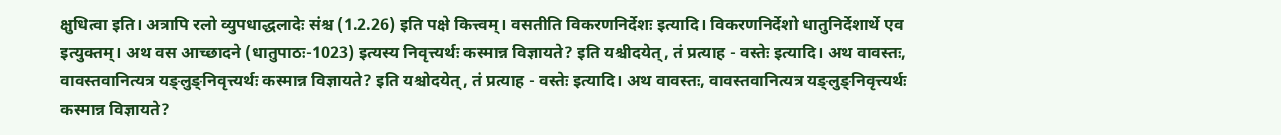क्षुधित्वा इति। अत्रापि रलो व्युपधाद्धलादेः संश्च (1.2.26) इति पक्षे कित्त्वम्। वसतीति विकरणनिर्देशः इत्यादि। विकरणनिर्देशो धातुनिर्देशार्थे एव इत्युक्तम्। अथ वस आच्छादने (धातुपाठः-1023) इत्यस्य निवृत्त्यर्थः कस्मान्न विज्ञायते? इति यश्चीदयेत्, तं प्रत्याह - वस्तेः इत्यादि। अथ वावस्तः, वावस्तवानित्यत्र यङ्लुङ्निवृत्त्यर्थः कस्मान्न विज्ञायते? इति यश्चोदयेत्, तं प्रत्याह - वस्तेः इत्यादि। अथ वावस्तः, वावस्तवानित्यत्र यङ्लुङ्निवृत्त्यर्थः कस्मान्न विज्ञायते?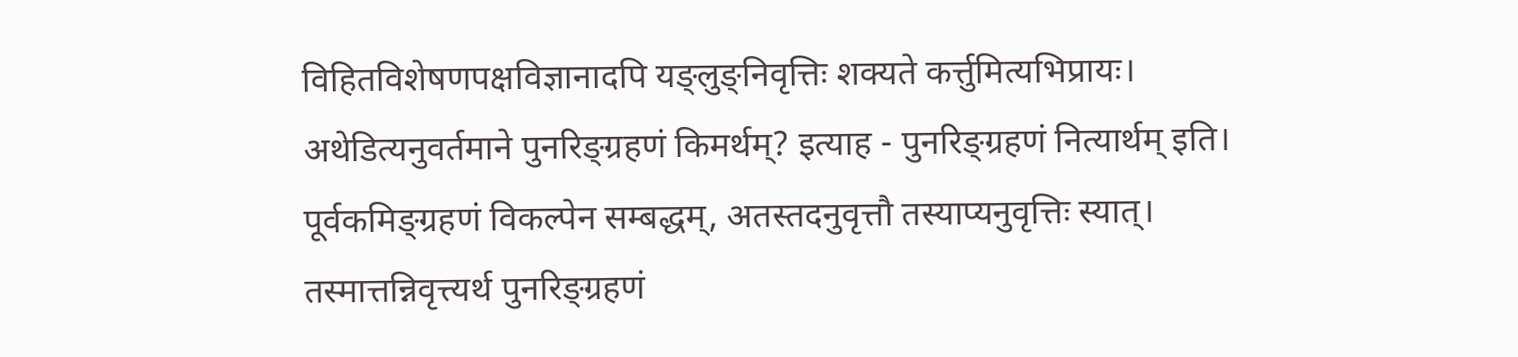विहितविशेषणपक्षविज्ञानादपि यङ्लुङ्निवृत्तिः शक्यते कर्त्तुमित्यभिप्रायः। अथेडित्यनुवर्तमाने पुनरिङ्ग्रहणं किमर्थम्? इत्याह - पुनरिङ्ग्रहणं नित्यार्थम् इति। पूर्वकमिङ्ग्रहणं विकल्पेन सम्बद्धम्, अतस्तदनुवृत्तौ तस्याप्यनुवृत्तिः स्यात्। तस्मात्तन्निवृत्त्यर्थ पुनरिङ्ग्रहणं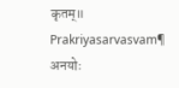कृतम्॥
Prakriyasarvasvam¶
अनयोः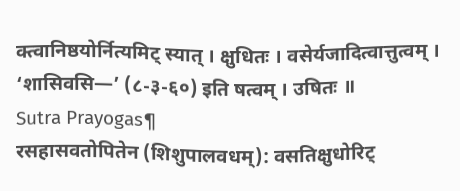क्त्वानिष्ठयोर्नित्यमिट् स्यात् । क्षुधितः । वसेर्यजादित्वात्तुत्वम् । ‘शासिवसि—’ (८-३-६०) इति षत्वम् । उषितः ॥
Sutra Prayogas¶
रसहासवतोपितेन (शिशुपालवधम्): वसतिक्षुधोरिट्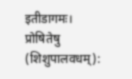इतीडागमः।
प्रोषितेषु (शिशुपालवधम्):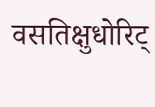वसतिक्षुधोरिट्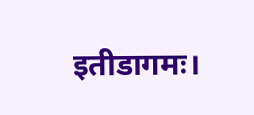इतीडागमः।